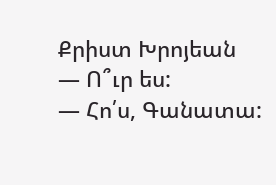Քրիստ Խրոյեան
— Ո՞ւր ես:
— Հո՛ս, Գանատա: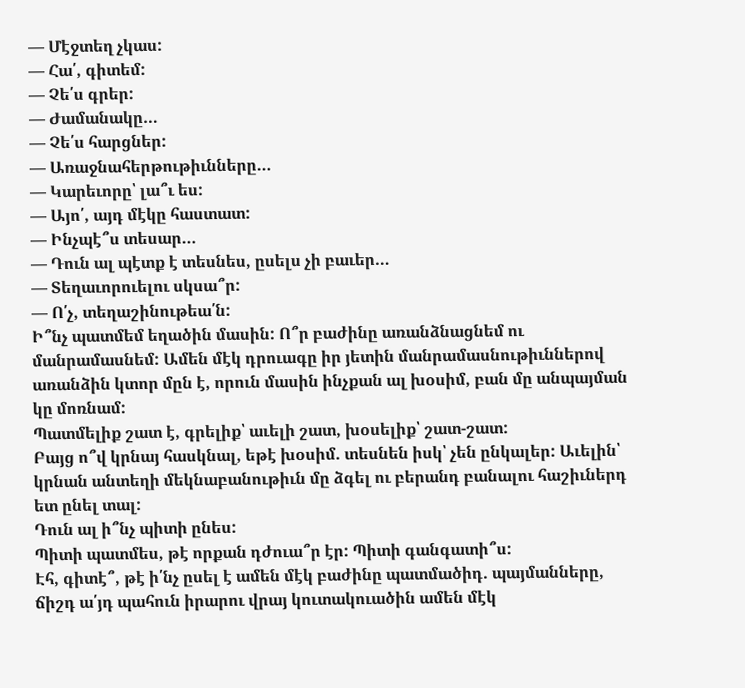— Մէջտեղ չկաս:
— Հա՛, գիտեմ:
— Չե՛ս գրեր:
— Ժամանակը…
— Չե՛ս հարցներ:
— Առաջնահերթութիւնները…
— Կարեւորը՝ լա՞ւ ես:
— Այո՛, այդ մէկը հաստատ:
— Ինչպէ՞ս տեսար…
— Դուն ալ պէտք է տեսնես, ըսելս չի բաւեր…
— Տեղաւորուելու սկսա՞ր:
— Ո՛չ, տեղաշինութեա՛ն:
Ի՞նչ պատմեմ եղածին մասին: Ո՞ր բաժինը առանձնացնեմ ու մանրամասնեմ: Ամեն մէկ դրուագը իր յետին մանրամասնութիւններով առանձին կտոր մըն է, որուն մասին ինչքան ալ խօսիմ, բան մը անպայման կը մոռնամ:
Պատմելիք շատ է, գրելիք՝ աւելի շատ, խօսելիք՝ շատ-շատ:
Բայց ո՞վ կրնայ հասկնալ, եթէ խօսիմ. տեսնեն իսկ՝ չեն ընկալեր: Աւելին՝ կրնան անտեղի մեկնաբանութիւն մը ձգել ու բերանդ բանալու հաշիւներդ ետ ընել տալ:
Դուն ալ ի՞նչ պիտի ընես:
Պիտի պատմես, թէ որքան դժուա՞ր էր: Պիտի գանգատի՞ս:
Էհ, գիտէ՞, թէ ի՛նչ ըսել է ամեն մէկ բաժինը պատմածիդ. պայմանները, ճիշդ ա՛յդ պահուն իրարու վրայ կուտակուածին ամեն մէկ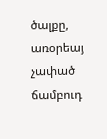ծալքը, առօրեայ չափած ճամբուդ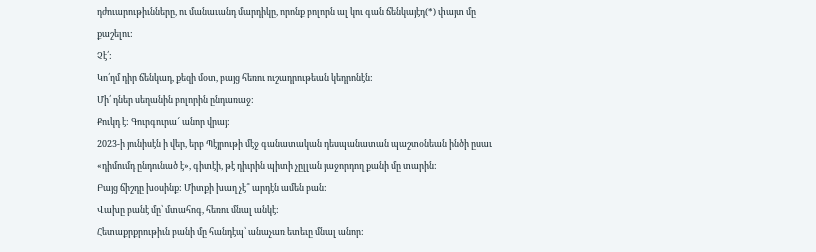դժուարութիւնները, ու մանաւանդ մարդիկը, որոնք բոլորն ալ կու գան ճենկայէդ(*) փայտ մը քաշելու:
Չէ՛:
Կո՛ղմ դիր ճենկադ, քեզի մօտ, բայց հեռու ուշադրութեան կեդրոնէն:
Մի՛ դներ սեղանին բոլորին ընդառաջ:
Քուկդ է: Գուրգուրա՜ անոր վրայ:
2023-ի յունիսէն ի վեր, երբ Պէյրութի մէջ գանատական դեսպանատան պաշտօնեան ինծի ըսաւ «դիմումդ ընդունած է», գիտէի, թէ դիւրին պիտի չըլլան յաջորդող քանի մը տարին:
Բայց ճիշդը խօսինք: Միտքի խաղ չէ՞ արդէն ամեն բան:
Վախը բանէ մը՝ մտահոգ, հեռու մնալ անկէ:
Հետաքրքրութիւն բանի մը հանդէպ՝ անաչառ ետեւը մնալ անոր: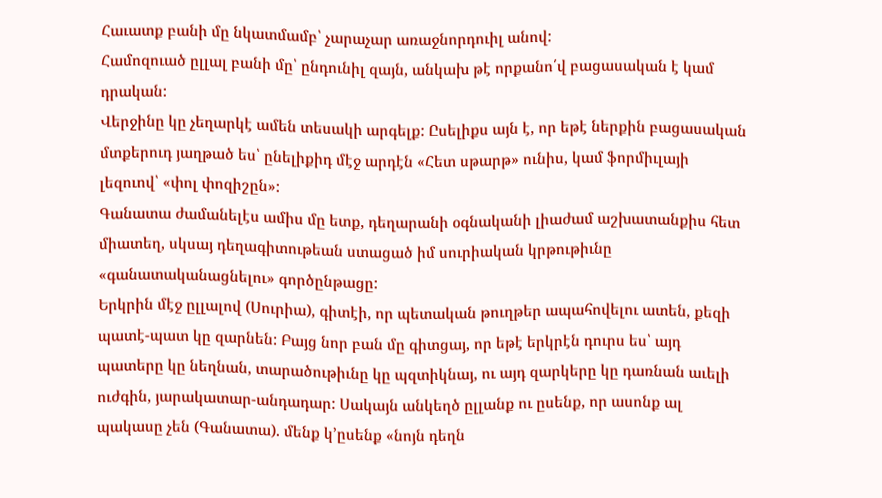Հաւատք բանի մը նկատմամբ՝ չարաչար առաջնորդուիլ անով:
Համոզուած ըլլալ բանի մը՝ ընդունիլ զայն, անկախ թէ որքանո՛վ բացասական է կամ դրական:
Վերջինը կը չեղարկէ ամեն տեսակի արգելք: Ըսելիքս այն է, որ եթէ ներքին բացասական մտքերուդ յաղթած ես՝ ընելիքիդ մէջ արդէն «Հետ սթարթ» ունիս, կամ ֆորմիւլայի լեզուով՝ «փոլ փոզիշըն»:
Գանատա ժամանելէս ամիս մը ետք, դեղարանի օգնականի լիաժամ աշխատանքիս հետ միատեղ, սկսայ դեղագիտութեան ստացած իմ սուրիական կրթութիւնը «գանատականացնելու» գործընթացը:
Երկրին մէջ ըլլալով (Սուրիա), գիտէի, որ պետական թուղթեր ապահովելու ատեն, քեզի պատէ-պատ կը զարնեն: Բայց նոր բան մը գիտցայ, որ եթէ երկրէն դուրս ես՝ այդ պատերը կը նեղնան, տարածութիւնը կը պզտիկնայ, ու այդ զարկերը կը դառնան աւելի ուժգին, յարակատար-անդադար: Սակայն անկեղծ ըլլանք ու ըսենք, որ ասոնք ալ պակասը չեն (Գանատա). մենք կ’ըսենք «նոյն դեղն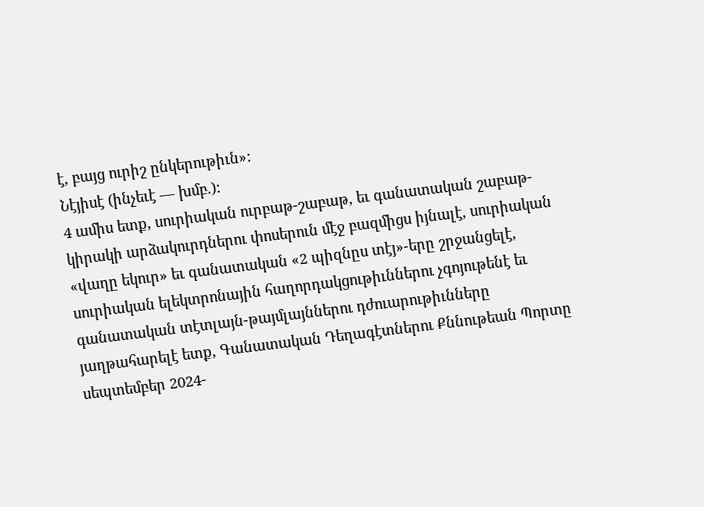է, բայց ուրիշ ընկերութիւն»:
Նէյիսէ (ինչեւէ — խմբ.):
4 ամիս ետք, սուրիական ուրբաթ-շաբաթ, եւ գանատական շաբաթ-կիրակի արձակուրդներու փոսերուն մէջ բազմիցս իյնալէ, սուրիական «վաղը եկուր» եւ գանատական «2 պիզնըս տէյ»-երը շրջանցելէ, սուրիական ելեկտրոնային հաղորդակցութիւններու չգոյութենէ եւ գանատական տէտլայն-թայմլայններու դժուարութիւնները յաղթահարելէ ետք, Գանատական Դեղագէտներու Քննութեան Պորտը սեպտեմբեր 2024-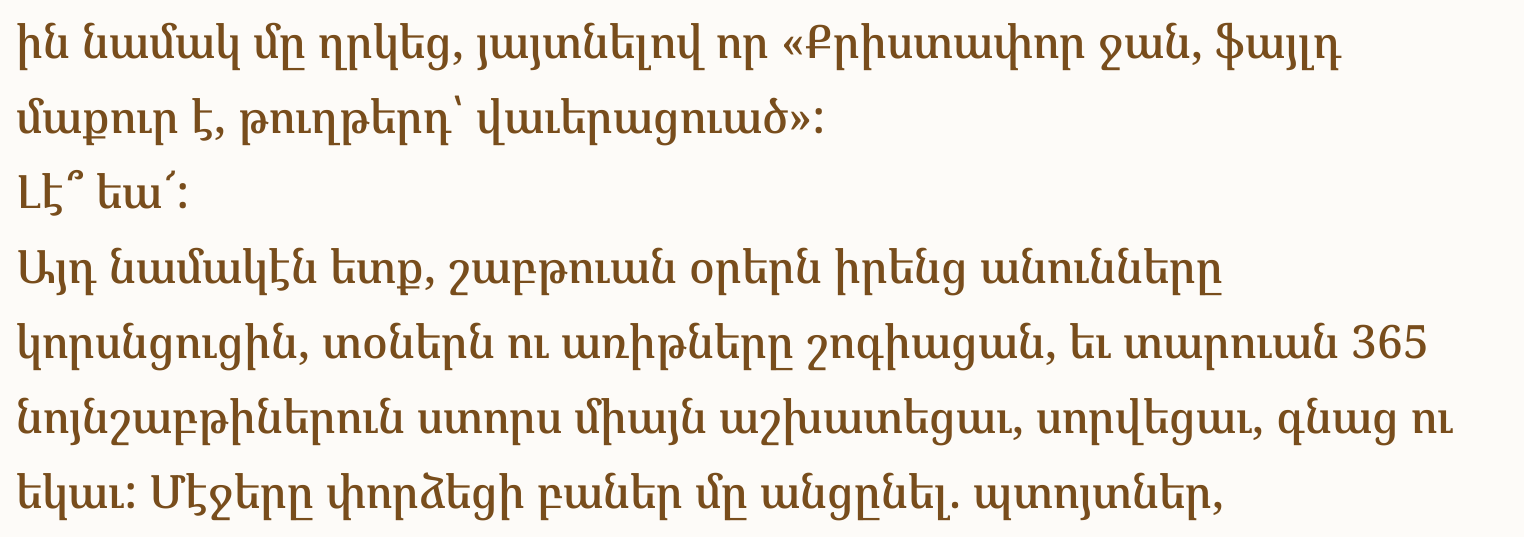ին նամակ մը ղրկեց, յայտնելով որ «Քրիստափոր ջան, ֆայլդ մաքուր է, թուղթերդ՝ վաւերացուած»:
Լէ՞ եա՜:
Այդ նամակէն ետք, շաբթուան օրերն իրենց անունները կորսնցուցին, տօներն ու առիթները շոգիացան, եւ տարուան 365 նոյնշաբթիներուն ստորս միայն աշխատեցաւ, սորվեցաւ, գնաց ու եկաւ: Մէջերը փորձեցի բաներ մը անցընել. պտոյտներ,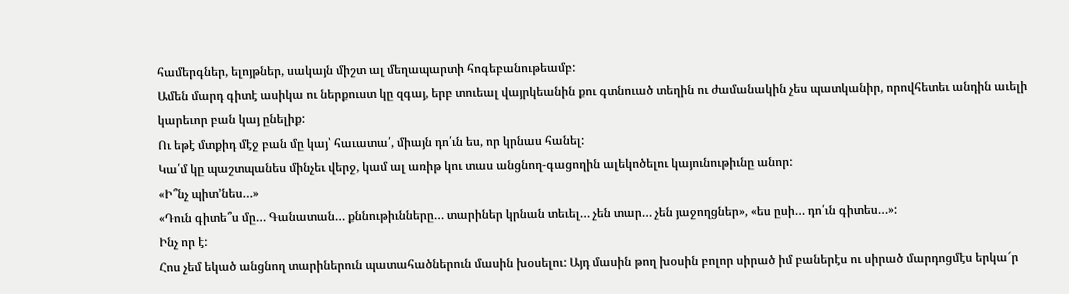համերգներ, ելոյթներ, սակայն միշտ ալ մեղապարտի հոգեբանութեամբ:
Ամեն մարդ գիտէ ասիկա ու ներքուստ կը զգայ, երբ տուեալ վայրկեանին քու գտնուած տեղին ու ժամանակին չես պատկանիր, որովհետեւ անդին աւելի կարեւոր բան կայ ընելիք:
Ու եթէ մտքիդ մէջ բան մը կայ՝ հաւատա՛, միայն դո՛ւն ես, որ կրնաս հանել:
Կա՛մ կը պաշտպանես մինչեւ վերջ, կամ ալ առիթ կու տաս անցնող-գացողին ալեկոծելու կայունութիւնը անոր:
«Ի՞նչ պիտ՚նես…»
«Դուն գիտե՞ս մը… Գանատան… քննութիւնները… տարիներ կրնան տեւել… չեն տար… չեն յաջողցներ», «ես ըսի… դո՛ւն գիտես…»:
Ինչ որ է:
Հոս չեմ եկած անցնող տարիներուն պատահածներուն մասին խօսելու: Այդ մասին թող խօսին բոլոր սիրած իմ բաներէս ու սիրած մարդոցմէս երկա՜ր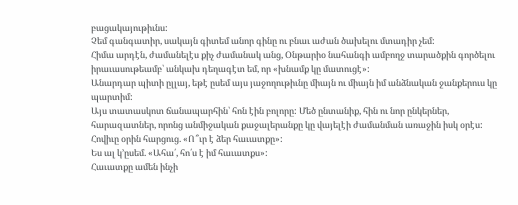բացակայութիւնս:
Չեմ գանգատիր, սակայն գիտեմ անոր գինը ու բնաւ աժան ծախելու մտադիր չեմ:
Հիմա արդէն, ժամանելէս քիչ ժամանակ անց, Օնթարիօ նահանգի ամբողջ տարածքին գործելու իրաւասութեամբ՝ անկախ դեղագէտ եմ, որ «խնամք կը մատուցէ»:
Անարդար պիտի ըլլայ, եթէ ըսեմ այս յաջողութիւնը միայն ու միայն իմ անձնական ջանքերուս կը պարտիմ:
Այս տատասկոտ ճանապարհին՝ հոն էին բոլորը: Մեծ ընտանիք, հին ու նոր ընկերներ, հարազատներ, որոնց անմիջական քաջալերանքը կը վայելէի ժամանման առաջին իսկ օրէս:
Հովիւը օրին հարցուց. «Ո՞ւր է ձեր հաւատքը»:
Ես ալ կ’ըսեմ. «Ահա՛, հո՛ս է իմ հաւատքս»:
Հաւատքը ամեն ինչի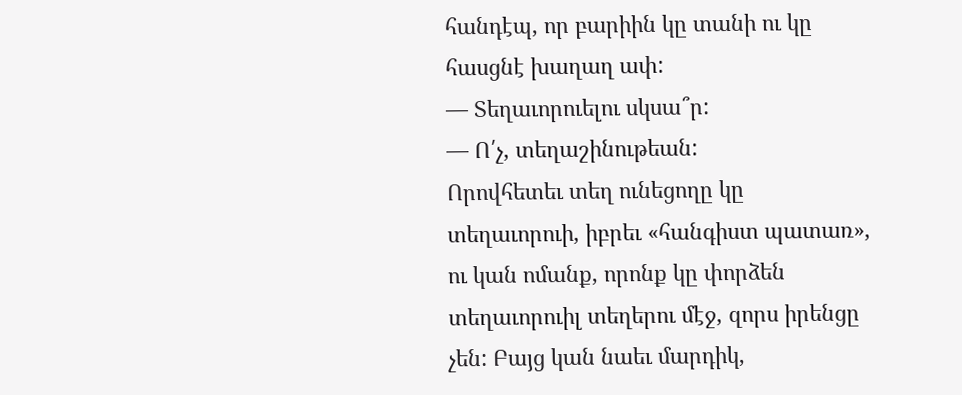հանդէպ, որ բարիին կը տանի ու կը հասցնէ խաղաղ ափ:
— Տեղաւորուելու սկսա՞ր:
— Ո՛չ, տեղաշինութեան:
Որովհետեւ տեղ ունեցողը կը տեղաւորուի, իբրեւ «հանգիստ պատառ», ու կան ոմանք, որոնք կը փորձեն տեղաւորուիլ տեղերու մէջ, զորս իրենցը չեն: Բայց կան նաեւ մարդիկ,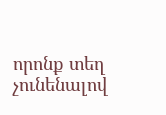որոնք տեղ չունենալով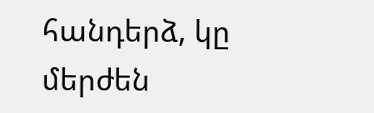հանդերձ, կը մերժեն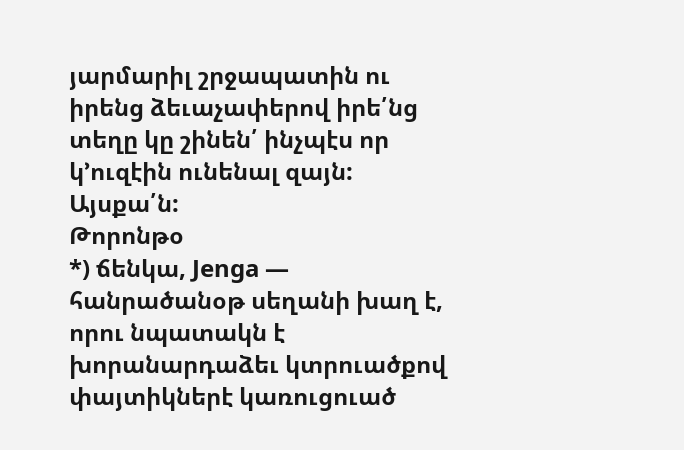յարմարիլ շրջապատին ու իրենց ձեւաչափերով իրե՛նց տեղը կը շինեն՛ ինչպէս որ կ’ուզէին ունենալ զայն:
Այսքա՛ն:
Թորոնթօ
*) ճենկա, Jenga — հանրածանօթ սեղանի խաղ է, որու նպատակն է խորանարդաձեւ կտրուածքով փայտիկներէ կառուցուած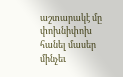աշտարակէ մը փոխնիփոխ հանել մասեր մինչեւ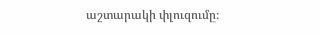աշտարակի փլուզումը։